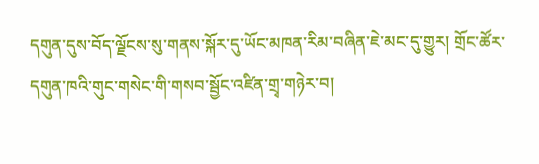དགུན་དུས་བོད་ལྗོངས་སུ་གནས་སྐོར་དུ་ཡོང་མཁན་རིམ་བཞིན་ཇེ་མང་དུ་གྱུར། གྲོང་ཚོར་དགུན་ཁའི་གུང་གསེང་གི་གསབ་སྦྱོང་འཛིན་གྲྭ་གཉེར་བ།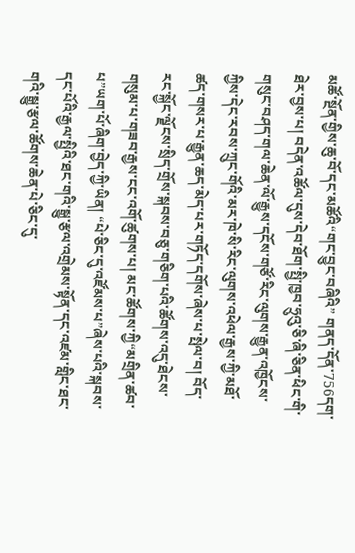མཚོ་སྔོན་གྱིས་ཆུ་བོ་དང་མཚོའི“གང་བྱུང་བཞིའི” གནད་དོན་756དག་ཐེར་བྱས་པ། བདེན་འཚོལ་དུས་དེབ་ཐོག་སྤྱི་ཁྱབ་ཧྲུའུ་ཅི་ཞི་ཅིན་ཕིང་གི་གསུང་བཤད་གལ་ཆེན་ལོ་རྒྱུས་དངོས་གཙོ་རིང་ལུགས་རྒྱུན་འཁྱོངས་ཀྱིས་དེང་རབས་ཀྲུང་གོའི་མར་ཁེ་སི་རིང་ལུགས་འཕེལ་རྒྱས་ཀྱི་མཐོ་ཚད་གསར་པ་རྒྱུན་ཆད་མེད་པར་གཏོད་དགོས་ཞེས་པ་སྤེལ་བ། བོད་རང་སྐྱོང་ལྗོངས་སྲིད་གྲོས་སྐབས་བཅུ་གཅིག་པའི་ཚོགས་འདུ་ཐེངས་གསུམ་པ་གཟབ་རྒྱས་ངང་འགོ་ཚུགས་པ། མང་ཚོགས་ཀྱི“མགྲིན་ཚབ་པ”ཡག་པོ་ཞིག་བྱེད་ཀྱི་ཡིན། “པེ་ཅིང་དུ་འཛོམས་པ”ཞེས་པའི་སྐབས་དང་པོའི་རྒྱལ་སྤྱིའི་ཐང་གའི་སྒྱུ་རྩལ་འགྲེམས་སྟོན་དང་འཛམ་གླིང་ཐང་གའི་སྒྱུ་རྩལ་ཚོགས་ཆེན་པེ་ཅིང་དུ་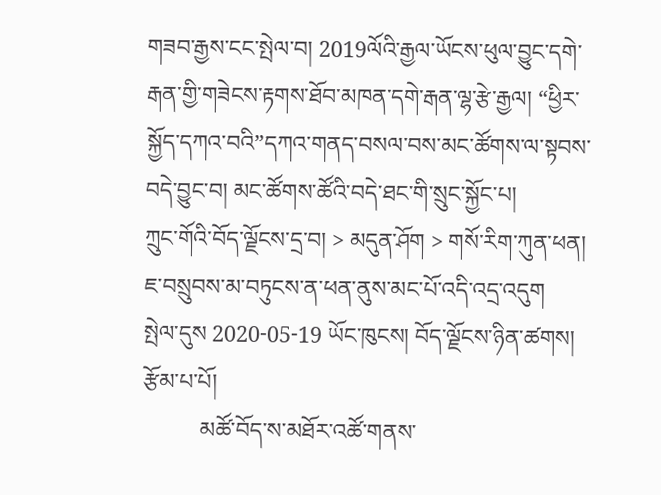གཟབ་རྒྱས་ངང་སྤེལ་བ། 2019ལོའི་རྒྱལ་ཡོངས་ཕུལ་བྱུང་དགེ་རྒན་གྱི་གཟེངས་རྟགས་ཐོབ་མཁན་དགེ་རྒན་ལྷ་རྩེ་རྒྱལ། “ཕྱིར་སྐྱོད་དཀའ་བའི”དཀའ་གནད་བསལ་བས་མང་ཚོགས་ལ་སྟབས་བདེ་བྱུང་བ། མང་ཚོགས་ཚོའི་བདེ་ཐང་གི་སྲུང་སྐྱོང་པ།
ཀྲུང་གོའི་བོད་ལྗོངས་དྲ་བ། > མདུན་ཤོག > གསོ་རིག་ཀུན་ཕན།
ཇ་བསྲུབས་མ་བཏུངས་ན་ཕན་ནུས་མང་པོ་འདི་འདྲ་འདུག
སྤེལ་དུས 2020-05-19 ཡོང་ཁུངས། བོད་ལྗོངས་ཉིན་ཚགས། རྩོམ་པ་པོ།
          མཚོ་བོད་ས་མཐོར་འཚོ་གནས་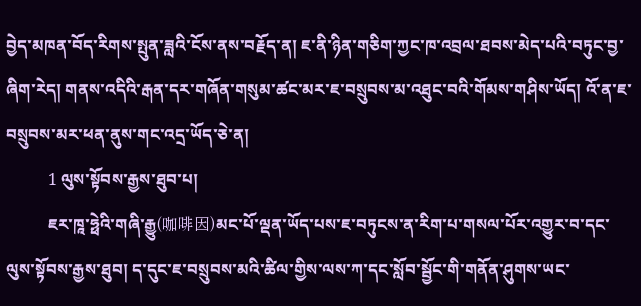བྱེད་མཁན་བོད་རིགས་སྤུན་ཟླའི་ངོས་ནས་བརྗོད་ན། ཇ་ནི་ཉིན་གཅིག་ཀྱང་ཁ་འབྲལ་ཐབས་མེད་པའི་བཏུང་བྱ་ཞིག་རེད། གནས་འདིའི་རྒན་དར་གཞོན་གསུམ་ཚང་མར་ཇ་བསྲུབས་མ་འཐུང་བའི་གོམས་གཤིས་ཡོད། འོ་ན་ཇ་བསྲུབས་མར་ཕན་ནུས་གང་འདྲ་ཡོད་ཅེ་ན།
          1 ལུས་སྟོབས་རྒྱས་ཐུབ་པ།
          ཇར་ཁཱ་ཧྥེའི་གཞི་རྒྱུ(咖啡因)མང་པོ་ལྡན་ཡོད་པས་ཇ་བཏུངས་ན་རིག་པ་གསལ་པོར་འགྱུར་བ་དང་ལུས་སྟོབས་རྒྱས་ཐུབ། ད་དུང་ཇ་བསྲུབས་མའི་ཚིལ་གྱིས་ལས་ཀ་དང་སློབ་སྦྱོང་གི་གནོན་ཤུགས་ཡང་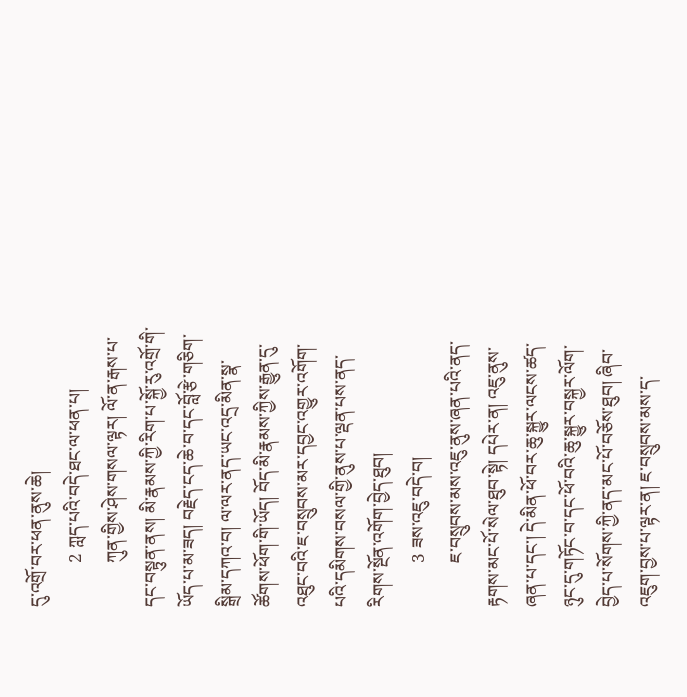དུ་འགྲོ་བར་ཕན་ནུས་ཆེ།
          2 ཀླད་པའི་བདེ་ཐང་ལ་ཕན་པ།
          ཀུན་གྱིས་ཤེས་གསལ་ལྟར། ལོ་ན་རྒས་པ་དང་བསྟུན་ནས། མི་རྣམས་ཀྱི་རིག་པ་སྐྱོ་རུ་འགྲོ་གི་ཡོད་པ་མ་ཟད། བརྗེད་ངད་ཆེ་བ་དང་བློ་རྩེ་གཅིག་སྒྲིམ་དཀའ་བ། ལ་ལར་ནད་ཡང་འདྲ་མིན་སྣ་ཚོགས་ཕོག་གི་ཡོད། བོད་མི་རྣམས་ཀྱིས་རྒྱུན་དུ་འཐུང་བའི་ཇ་བསྲུབས་མར་དབྱང་འགྱུར་འགོག་པའི་དམིགས་བསལ་གྱི་ནུས་པ་ལྡན་པས་ནད་རིགས་སྔོན་འགོག་བྱེད་ཐུབ།
          3 ཟས་འཇུ་བདེ་བ།
          ཇ་བསྲུབས་མས་འཇུ་ནུས་ཞན་པའི་ནད་རྟགས་མང་པོ་སེལ་ཐུབ་སྟེ། དཔེར་ན། འཇུ་ནུས་ཞན་པ་དང་། དེ་མིན་ཕོ་བར་ཆུ་སྐྱུར་ལངས་ཚད་ཉུང་དུ་གཏོང་བ་དང་ཕོ་བའི་ཆུ་སྐྱུར་བསྐྱར་ལོག་བྱེད་པ་སོགས་ཀྱི་ནད་མང་པོ་བཅོས་ཐུབ། ཞིབ་འཇུག་བྱས་པ་ལྟར་ན། ཇ་བསྲུབས་མས་ད་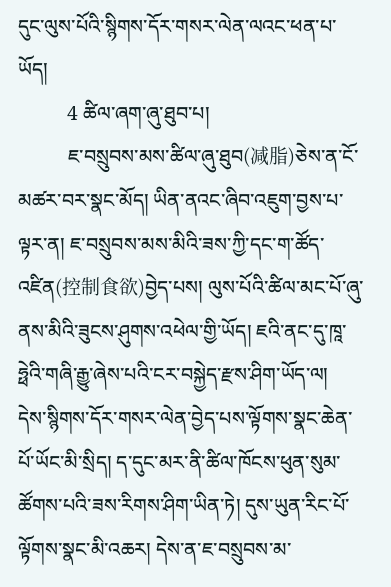དུང་ལུས་པོའི་སྙིགས་དོར་གསར་ལེན་ལའང་ཕན་པ་ཡོད།
          4 ཚིལ་ཞག་ཞུ་ཐུབ་པ།
          ཇ་བསྲུབས་མས་ཚིལ་ཞུ་ཐུབ(减脂)ཅེས་ན་ངོ་མཚར་བར་སྣང་མོད། ཡིན་ནའང་ཞིབ་འཇུག་བྱས་པ་ལྟར་ན། ཇ་བསྲུབས་མས་མིའི་ཟས་ཀྱི་དང་ག་ཚོད་འཛིན(控制食欲)བྱེད་པས། ལུས་པོའི་ཚིལ་མང་པོ་ཞུ་ནས་མིའི་ཟུངས་ཤུགས་འཕེལ་གྱི་ཡོད། ཇའི་ནང་དུ་ཁཱ་ཧྥེའི་གཞི་རྒྱུ་ཞེས་པའི་ངར་བསྐྱེད་རྫས་ཤིག་ཡོད་ལ། དེས་སྙིགས་དོར་གསར་ལེན་བྱེད་པས་ལྟོགས་སྣང་ཆེན་པོ་ཡོང་མི་སྲིད། ད་དུང་མར་ནི་ཚིལ་ཁོངས་ཕུན་སུམ་ཚོགས་པའི་ཟས་རིགས་ཤིག་ཡིན་ཏེ། དུས་ཡུན་རིང་པོ་ལྟོགས་སྣང་མི་འཆར། དེས་ན་ཇ་བསྲུབས་མ་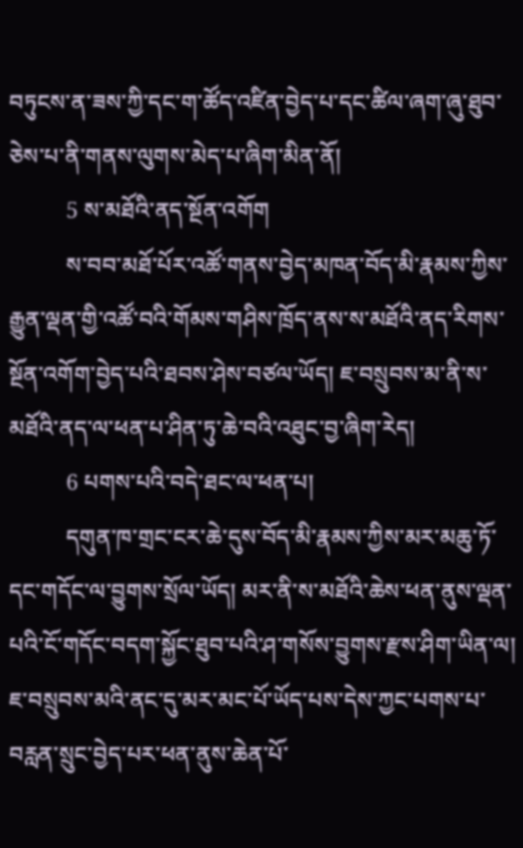བཏུངས་ན་ཟས་ཀྱི་དང་ག་ཚོད་འཛིན་བྱེད་པ་དང་ཚིལ་ཞག་ཞུ་ཐུབ་ཅེས་པ་ནི་གནས་ལུགས་མེད་པ་ཞིག་མིན་ནོ།
          5 ས་མཐོའི་ནད་སྔོན་འགོག
          ས་བབ་མཐོ་པོར་འཚོ་གནས་བྱེད་མཁན་བོད་མི་རྣམས་ཀྱིས་རྒྱུན་ལྡན་གྱི་འཚོ་བའི་གོམས་གཤིས་ཁྲོད་ནས་ས་མཐོའི་ནད་རིགས་སྔོན་འགོག་བྱེད་པའི་ཐབས་ཤེས་བཙལ་ཡོད། ཇ་བསྲུབས་མ་ནི་ས་མཐོའི་ནད་ལ་ཕན་པ་ཤིན་ཏུ་ཆེ་བའི་འཐུང་བྱ་ཞིག་རེད།
          6 པགས་པའི་བདེ་ཐང་ལ་ཕན་པ།
          དགུན་ཁ་གྲང་ངར་ཆེ་དུས་བོད་མི་རྣམས་ཀྱིས་མར་མཆུ་ཏོ་དང་གདོང་ལ་བྱུགས་སྲོལ་ཡོད། མར་ནི་ས་མཐོའི་ཆེས་ཕན་ནུས་ལྡན་པའི་ངོ་གདོང་བདག་སྐྱོང་ཐུབ་པའི་ཤ་གསོས་བྱུགས་རྫས་ཤིག་ཡིན་ལ། ཇ་བསྲུབས་མའི་ནང་དུ་མར་མང་པོ་ཡོད་པས་དེས་ཀྱང་པགས་པ་བརླན་སྲུང་བྱེད་པར་ཕན་ནུས་ཆེན་པོ་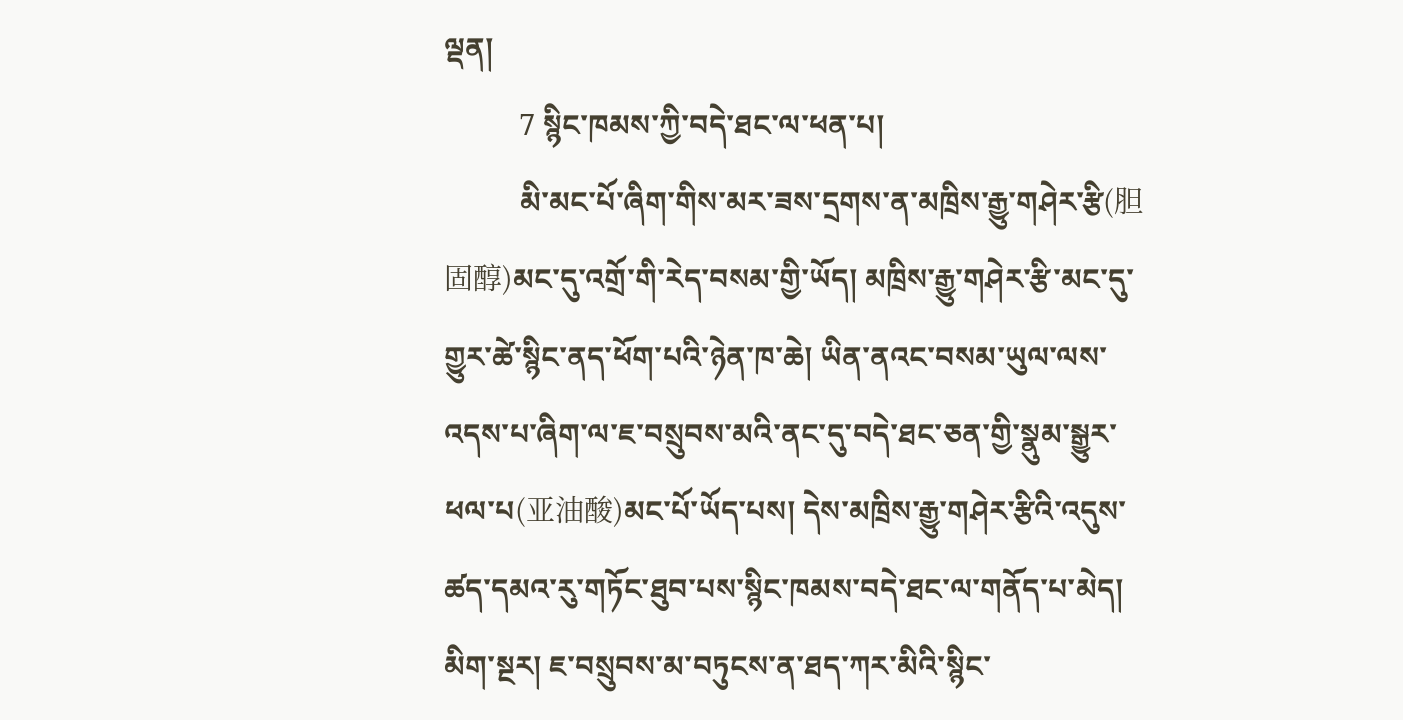ལྡན།
          7 སྙིང་ཁམས་ཀྱི་བདེ་ཐང་ལ་ཕན་པ།
          མི་མང་པོ་ཞིག་གིས་མར་ཟས་དྲགས་ན་མཁྲིས་རྒྱུ་གཤེར་རྩི(胆固醇)མང་དུ་འགྲོ་གི་རེད་བསམ་གྱི་ཡོད། མཁྲིས་རྒྱུ་གཤེར་རྩི་མང་དུ་གྱུར་ཚེ་སྙིང་ནད་ཕོག་པའི་ཉེན་ཁ་ཆེ། ཡིན་ནའང་བསམ་ཡུལ་ལས་འདས་པ་ཞིག་ལ་ཇ་བསྲུབས་མའི་ནང་དུ་བདེ་ཐང་ཅན་གྱི་སྣུམ་སྒྱུར་ཕལ་པ(亚油酸)མང་པོ་ཡོད་པས། དེས་མཁྲིས་རྒྱུ་གཤེར་རྩིའི་འདུས་ཚད་དམའ་རུ་གཏོང་ཐུབ་པས་སྙིང་ཁམས་བདེ་ཐང་ལ་གནོད་པ་མེད། མིག་སྔར། ཇ་བསྲུབས་མ་བཏུངས་ན་ཐད་ཀར་མིའི་སྙིང་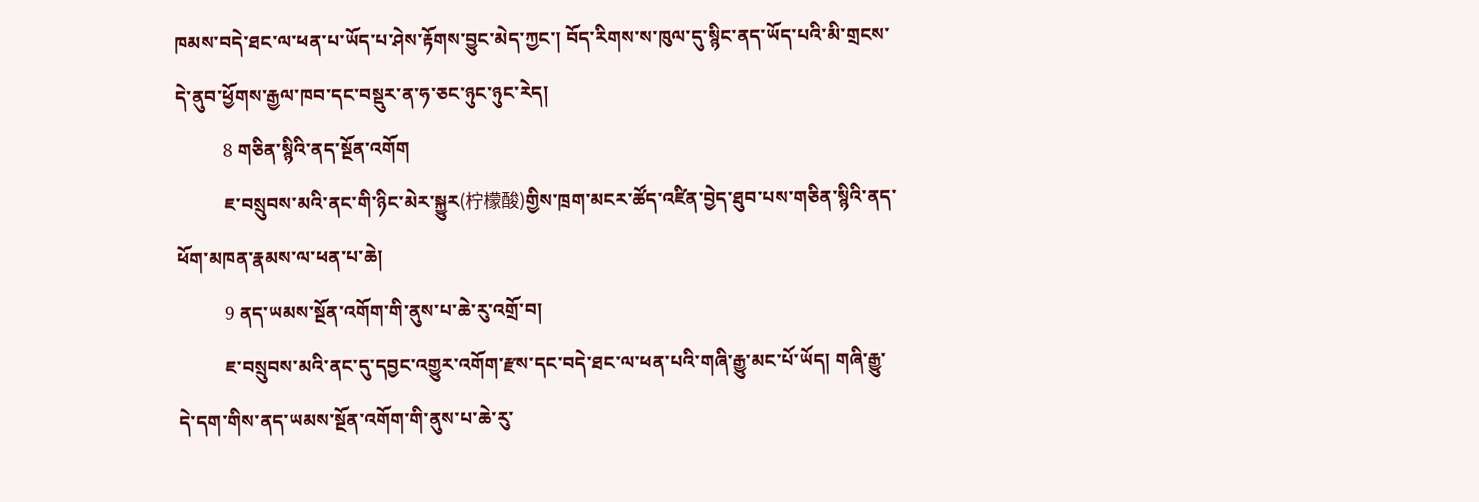ཁམས་བདེ་ཐང་ལ་ཕན་པ་ཡོད་པ་ཤེས་རྟོགས་བྱུང་མེད་ཀྱང་། བོད་རིགས་ས་ཁུལ་དུ་སྙིང་ནད་ཡོད་པའི་མི་གྲངས་དེ་ནུབ་ཕྱོགས་རྒྱལ་ཁབ་དང་བསྡུར་ན་ཧ་ཅང་ཉུང་ཉུང་རེད།
          8 གཅིན་སྙིའི་ནད་སྔོན་འགོག
          ཇ་བསྲུབས་མའི་ནང་གི་ཉིང་མེར་སྐྱུར(柠檬酸)གྱིས་ཁྲག་མངར་ཚོད་འཛིན་བྱེད་ཐུབ་པས་གཅིན་སྙིའི་ནད་ཕོག་མཁན་རྣམས་ལ་ཕན་པ་ཆེ།
          9 ནད་ཡམས་སྔོན་འགོག་གི་ནུས་པ་ཆེ་རུ་འགྲོ་བ།
          ཇ་བསྲུབས་མའི་ནང་དུ་དབྱང་འགྱུར་འགོག་རྫས་དང་བདེ་ཐང་ལ་ཕན་པའི་གཞི་རྒྱུ་མང་པོ་ཡོད། གཞི་རྒྱུ་དེ་དག་གིས་ནད་ཡམས་སྔོན་འགོག་གི་ནུས་པ་ཆེ་རུ་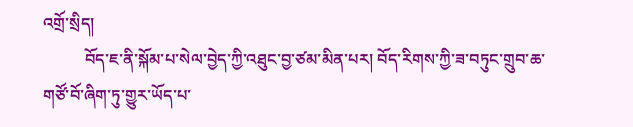འགྲོ་སྲིད།
          བོད་ཇ་ནི་སྐོམ་པ་སེལ་བྱེད་ཀྱི་འཐུང་བྱ་ཙམ་མིན་པར། བོད་རིགས་ཀྱི་ཟ་བཏུང་གྲུབ་ཆ་གཙོ་བོ་ཞིག་ཏུ་གྱུར་ཡོད་པ་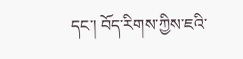དང་། བོད་རིགས་ཀྱིས་ཇའི་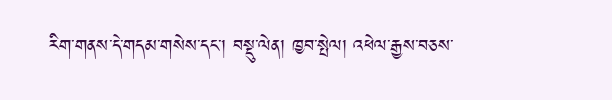རིག་གནས་དེ་གདམ་གསེས་དང་། བསྡུ་ལེན། ཁྱབ་སྤེལ། འཕེལ་རྒྱས་བཅས་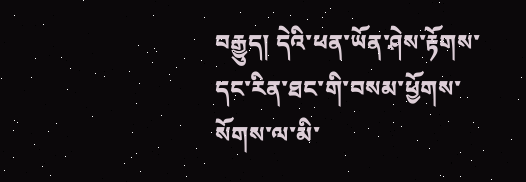བརྒྱུད། དེའི་ཕན་ཡོན་ཤེས་རྟོགས་དང་རིན་ཐང་གི་བསམ་ཕྱོགས་སོགས་ལ་མི་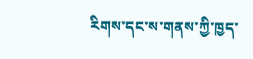རིགས་དང་ས་གནས་ཀྱི་ཁྱད་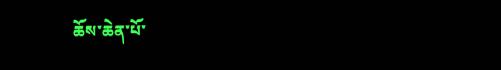ཆོས་ཆེན་པོ་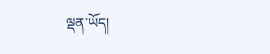ལྡན་ཡོད།